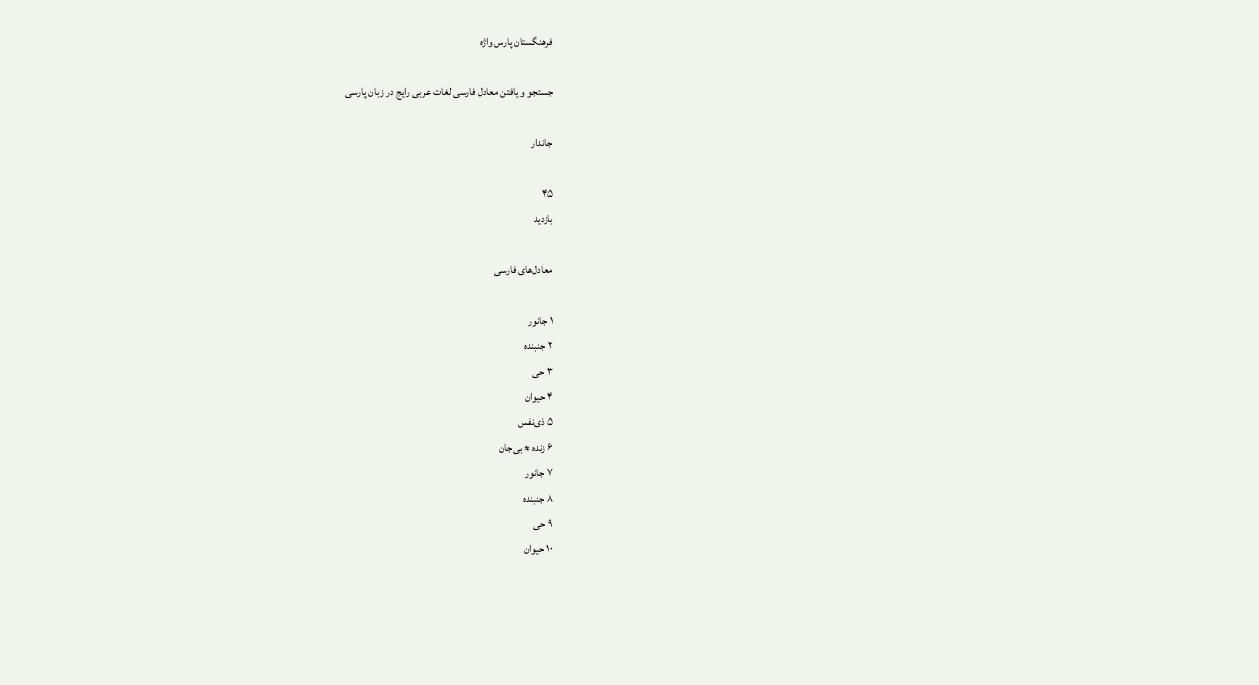فرهنگستان پارس واژه

جستجو و یافتن معادل فارسی لغات عربی رایج در زبان پارسی

جاندار

۴۵
بازدید

معادل‌های فارسی

۱ جانور
۲ جنبنده
۳ حی
۴ حیوان
۵ ذی‌نفس
۶ زنده ≠ بی‌جان
۷ جانور
۸ جنبنده
۹ حی
۱۰ حیوان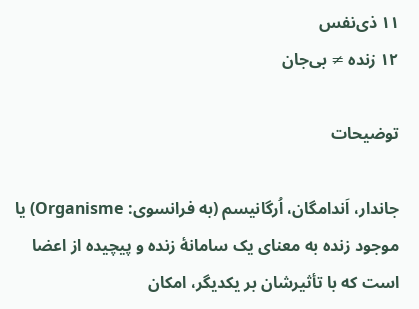۱۱ ذی‌نفس
۱۲ زنده ≠ بی‌جان

توضیحات

جاندار، اَندامگان، اُرگانیسم (به فرانسوی: Organisme) یا موجود زنده به معنای یک سامانهٔ زنده و پیچیده از اعضا است که با تأثیرشان بر یکدیگر، امکان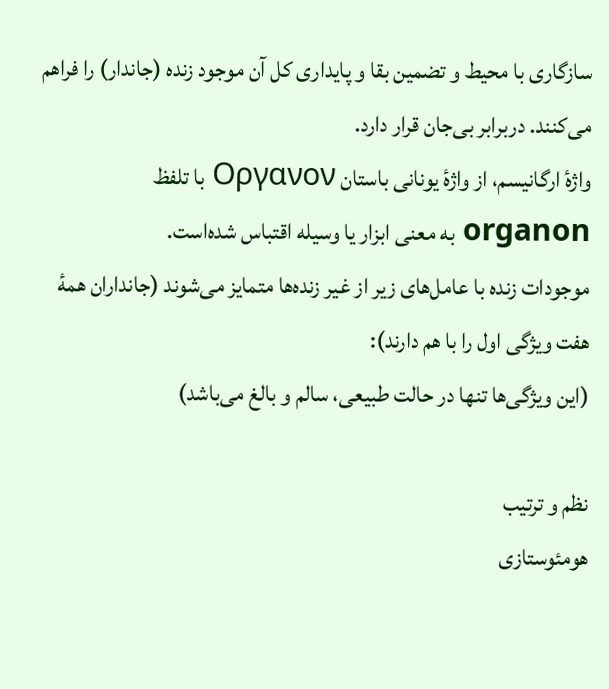سازگاری با محیط و تضمین بقا و پایداری کل آن موجود زنده (جاندار) را فراهم می‌کنند. دربرابر بی‌جان قرار دارد.
واژهٔ ارگانیسم، از واژهٔ یونانی باستان Οργανον با تلفظ organon به معنی ابزار یا وسیله اقتباس شده‌است.
موجودات زنده با عامل‌های زیر از غیر زنده‌ها متمایز می‌شوند (جانداران همهٔ هفت ویژگی اول را با هم دارند):
(این ویژگی‌ها تنها در حالت طبیعی، سالم و بالغ می‌باشد)

نظم و ترتیب
هومئوستازی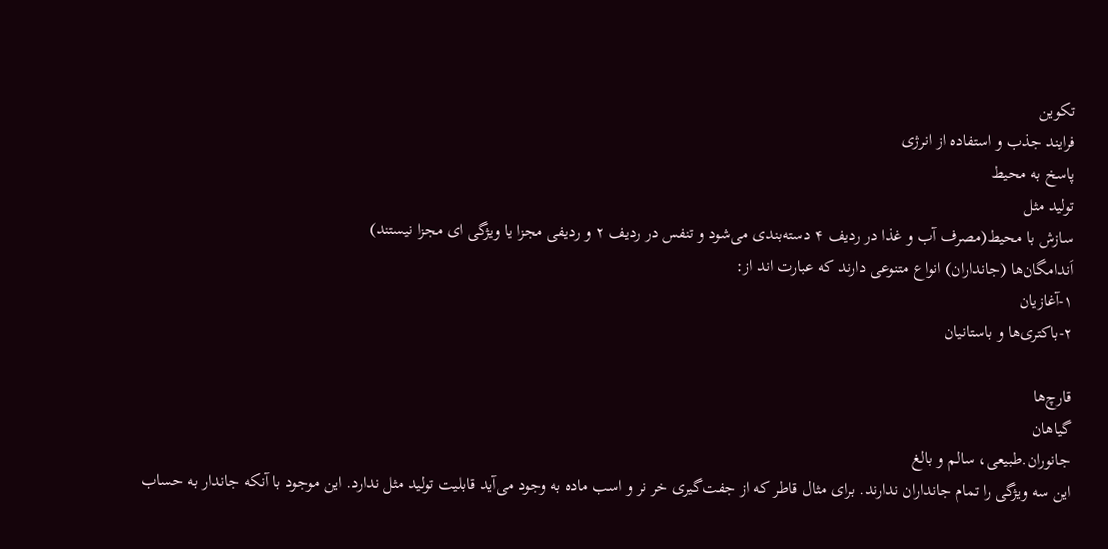تکوین
فرایند جذب و استفاده از انرژی
پاسخ به محیط
تولید مثل
سازش با محیط(مصرف آب و غذا در ردیف ۴ دسته‌بندی می‌شود و تنفس در ردیف ۲ و ردیفی مجزا یا ویژگی ای مجزا نیستند)
اَندامگان‌ها (جانداران) انواع متنوعی دارند که عبارت اند از:
۱-آغازیان
۲-باکتری‌ها و باستانیان

قارچ‌ها
گیاهان
جانوران.طبیعی، سالم و بالغ
این سه ویژگی را تمام جانداران ندارند. برای مثال قاطر که از جفت‌گیری خر نر و اسب ماده به وجود می‌آید قابلیت تولید مثل ندارد. این موجود با آنکه جاندار به حساب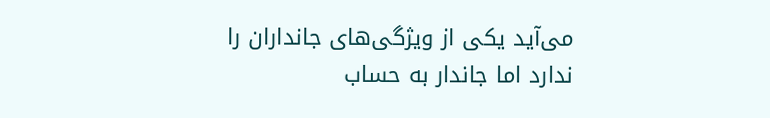می‌آید یکی از ویژگی‌های جانداران را ندارد اما جاندار به حساب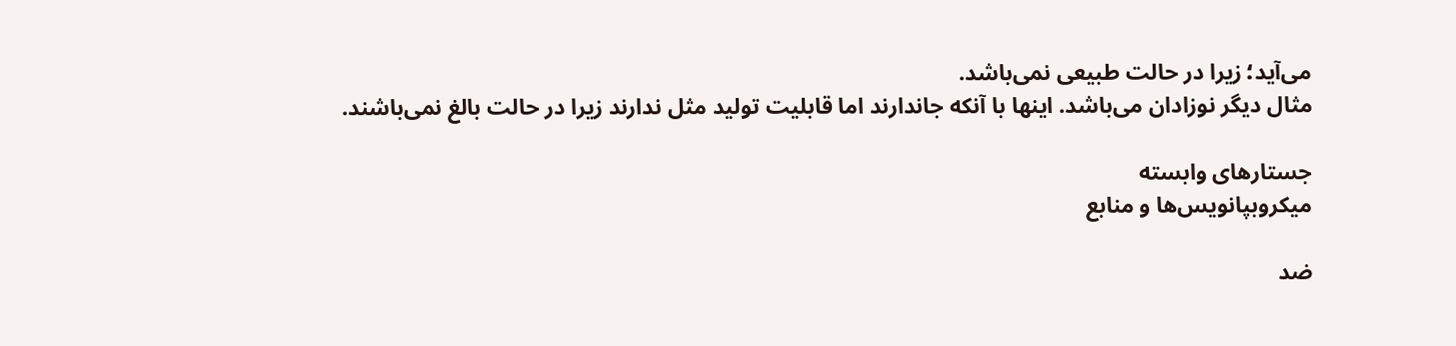می‌آید؛ زیرا در حالت طبیعی نمی‌باشد.
مثال دیگر نوزادان می‌باشد. اینها با آنکه جاندارند اما قابلیت تولید مثل ندارند زیرا در حالت بالغ نمی‌باشند.

جستارهای وابسته
میکروبپانویس‌ها و منابع

ضد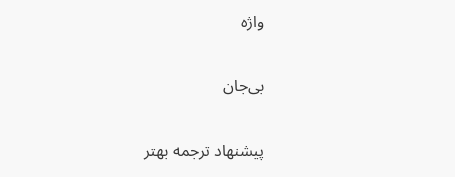واژه

بی‌جان

پیشنهاد ترجمه بهتر